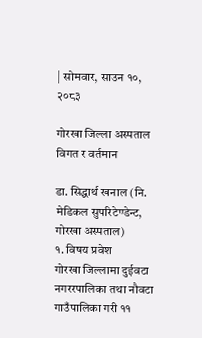| सोमवार, साउन १०, २०८३

गोरखा जिल्ला अस्पताल विगत र वर्तमान

डा. सिद्धार्थ खनाल (नि. मेडिकल सुपरिटेण्डेन्ट, गोरखा अस्पताल)
१. विषय प्रवेश
गोरखा जिल्लामा दुईवटा नगररपालिका तथा नौवटा गाउँपालिका गरी ११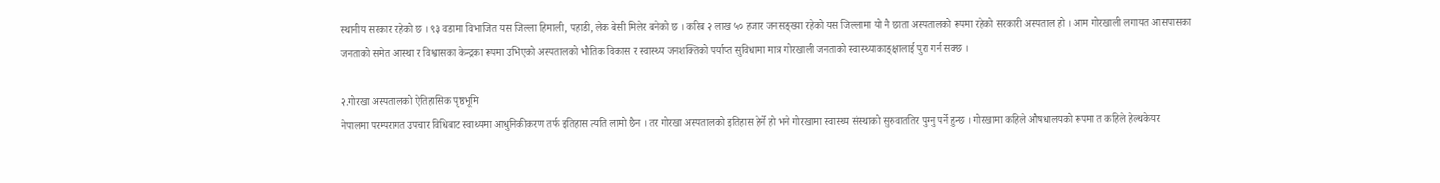स्थानीय सरकार रहेको छ । ९३ वडामा विभाजित यस जिल्ला हिमाली, पहाडी, लेक बेसी मिलेर बनेको छ । करिब २ लाख ५० हजार जनसङ्ख्या रहेको यस जिल्लामा यो नै छाता अस्पतालको रूपमा रहेको सरकारी अस्पताल हो । आम गोरखाली लगायत आसपासका जनताको समेत आस्था र विश्वासका केन्द्रका रूपमा उभिएको अस्पतालको भौतिक विकास र स्वास्थ्य जनशक्तिको पर्याप्त सुविधामा मात्र गोरखाली जनताको स्वास्थ्याकाङ्क्षालाई पुरा गर्न सक्छ ।

२.गोरखा अस्पतालको ऐतिहासिक पृष्ठभूमि
नेपालमा परम्परागत उपचार विधिबाट स्वाथ्यमा आधुनिकीकरण तर्फ इतिहास त्यति लामो छैन । तर गोरखा अस्पतालको इतिहास हेर्ने हो भने गोरखामा स्वास्थ्य संस्थाको सुरुवाततिर पुग्नु पर्ने हुन्छ । गोरखामा कहिले औषधालयको रूपमा त कहिले हेल्थकेयर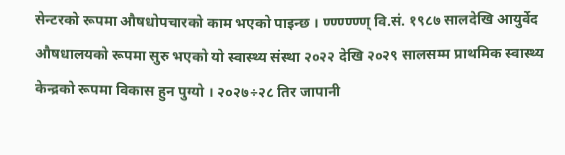सेन्टरको रूपमा औषधोपचारको काम भएको पाइन्छ । ण्ण्ण्ण्ण्ण् वि.सं. १९८७ सालदेखि आयुर्वेद औषधालयको रूपमा सुरु भएको यो स्वास्थ्य संस्था २०२२ देखि २०२९ सालसम्म प्राथमिक स्वास्थ्य केन्द्रको रूपमा विकास हुन पुग्यो । २०२७÷२८ तिर जापानी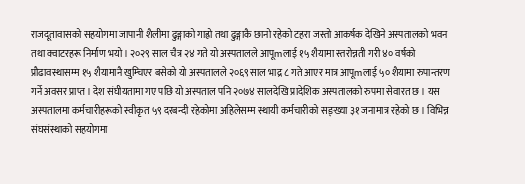राजदूतावासको सहयोगमा जापानी शैलीमा ढुङ्गाको गाह्रो तथा ढुङ्गाकै छानो रहेको टहरा जस्तो आकर्षक देखिने अस्पतालको भवन तथा क्वाटरहरू निर्माण भयो । २०२९ साल चैत्र २४ गते यो अस्पतालले आपूmलाई १५ शैयामा स्तरोन्नती गरी ४० वर्षको प्रौढावस्थासम्म १५ शैयामानै खुम्चिएर बसेको यो अस्पतालले २०६९ साल भाद्र ८ गते आएर मात्र आपूmलाई ५० शैयामा रुपान्तरण गर्ने अवसर प्राप्त । देश संघीयतामा गए पछि यो अस्पताल पनि २०७४ सालदेखि प्रादेशिक अस्पतालको रुपमा सेवारत छ । यस अस्पतालमा कर्मचारीहरूको स्वीकृत ५९ दरबन्दी रहेकोमा अहिलेसम्म स्थायी कर्मचारीको सङ्ख्या ३१ जनामात्र रहेको छ । विभिन्न संघसंस्थाको सहयोगमा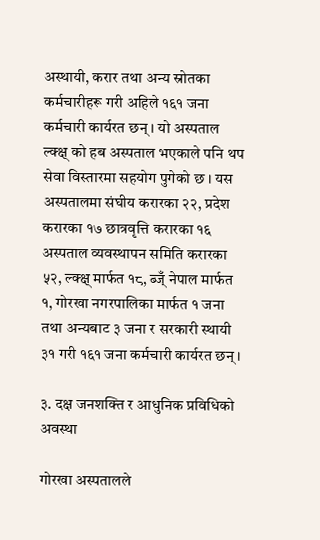अस्थायी, करार तथा अन्य स्रोतका कर्मचारीहरू गरी अहिले १६१ जना कर्मचारी कार्यरत छन् । यो अस्पताल ल्क्क्ष् को हब अस्पताल भएकाले पनि थप सेवा विस्तारमा सहयोग पुगेको छ । यस अस्पतालमा संघीय करारका २२, प्रदेश करारका १७ छात्रवृत्ति करारका १६ अस्पताल व्यवस्थापन समिति करारका ५२, ल्क्क्ष् मार्फत १८, ब्ज्ँ नेपाल मार्फत १, गोरखा नगरपालिका मार्फत १ जना तथा अन्यबाट ३ जना र सरकारी स्थायी ३१ गरी १६१ जना कर्मचारी कार्यरत छन् ।

३. दक्ष जनशक्ति र आधुनिक प्रविधिको अवस्था

गोरखा अस्पतालले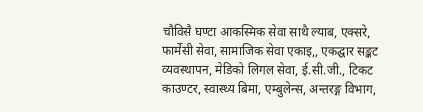चौविसै घण्टा आकस्मिक सेवा साथै ल्याब, एक्सरे, फार्मेसी सेवा, सामाजिक सेवा एकाइ,, एकद्घार सङ्कट व्यवस्थापन, मेडिको लिगल सेवा, ई.सी.जी., टिकट काउण्टर, स्वास्थ्य बिमा, एम्बुलेन्स, अन्तरङ्ग विभाग,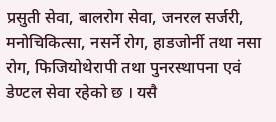प्रसुती सेवा, बालरोग सेवा, जनरल सर्जरी, मनोचिकित्सा, नसर्ने रोग, हाडजोर्नी तथा नसा रोग, फिजियोथेरापी तथा पुनरस्थापना एवं डेण्टल सेवा रहेको छ । यसै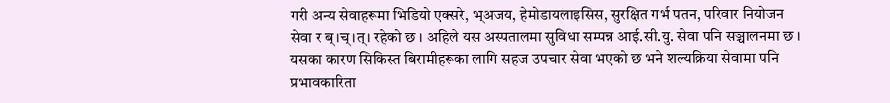गरी अन्य सेवाहरूमा भिडियो एक्सरे, भ्अजय, हेमोडायलाइसिस, सुरक्षित गर्भ पतन, परिवार नियोजन सेवा र ब्।च्।त्। रहेको छ । अहिले यस अस्पतालमा सुविधा सम्पन्न आई.सी.यु. सेवा पनि सञ्चालनमा छ । यसका कारण सिकिस्त बिरामीहरूका लागि सहज उपचार सेवा भएको छ भने शल्यक्रिया सेवामा पनि प्रभावकारिता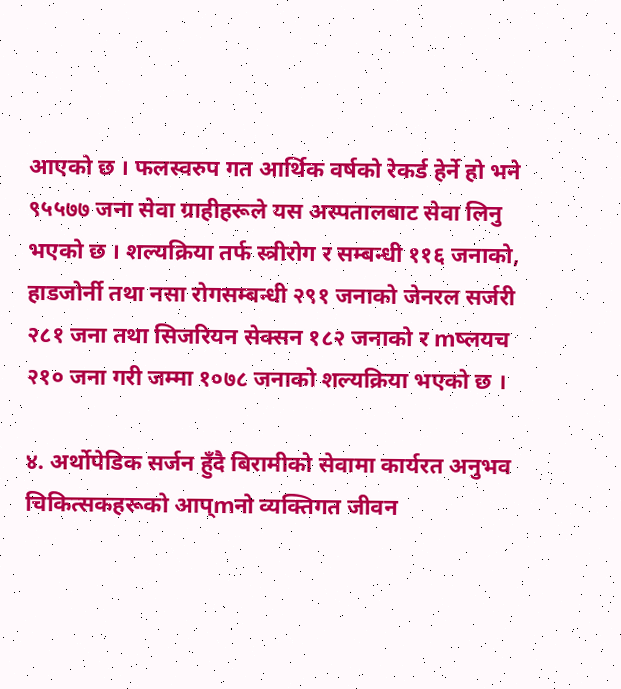आएको छ । फलस्वरुप गत आर्थिक वर्षको रेकर्ड हेर्ने हो भने ९५५७७ जना सेवा ग्राहीहरूले यस अस्पतालबाट सेवा लिनु भएको छ । शल्यक्रिया तर्फ स्त्रीरोग र सम्बन्धी ११६ जनाको, हाडजोर्नी तथा नसा रोगसम्बन्धी २९१ जनाको जेनरल सर्जरी २८१ जना तथा सिजरियन सेक्सन १८२ जनाको र mष्लयच २१० जना गरी जम्मा १०७८ जनाको शल्यक्रिया भएको छ ।

४. अर्थोपेडिक सर्जन हुँदै बिरामीको सेवामा कार्यरत अनुभव
चिकित्सकहरूको आप्mनो व्यक्तिगत जीवन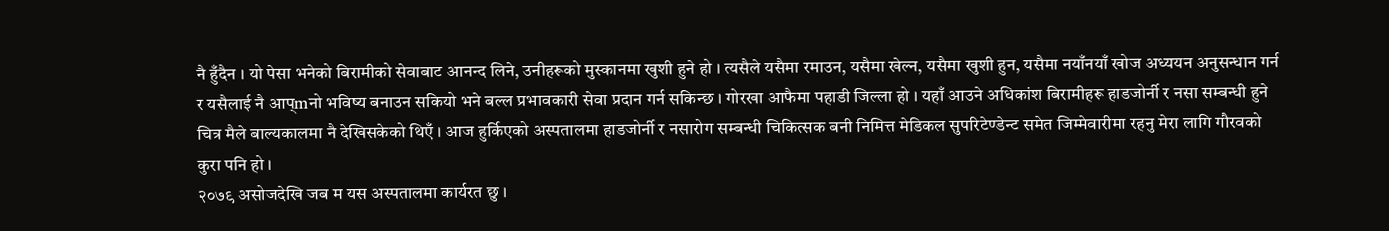नै हुँदैन । यो पेसा भनेको बिरामीको सेवाबाट आनन्द लिने, उनीहरूको मुस्कानमा खुशी हुने हो । त्यसैले यसैमा रमाउन, यसैमा खेल्न, यसैमा खुशी हुन, यसैमा नयाँनयाँ खोज अध्ययन अनुसन्धान गर्न र यसैलाई नै आप्mनो भविष्य बनाउन सकियो भने बल्ल प्रभावकारी सेवा प्रदान गर्न सकिन्छ । गोरखा आफैमा पहाडी जिल्ला हो । यहाँ आउने अधिकांश बिरामीहरू हाडजोर्नी र नसा सम्बन्धी हुने चित्र मैले बाल्यकालमा नै देखिसकेको थिएँ । आज हुर्किएको अस्पतालमा हाडजोर्नी र नसारोग सम्बन्धी चिकित्सक बनी निमित्त मेडिकल सुपरिटेण्डेन्ट समेत जिम्मेवारीमा रहनु मेरा लागि गौरवको कुरा पनि हो ।
२०७९ असोजदेखि जब म यस अस्पतालमा कार्यरत छु ।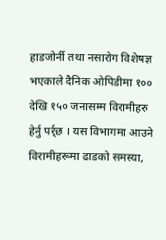हाडजोर्नी तथा नसारोग विशेषज्ञ भएकाले दैनिक ओपिडीमा १०० देखि १५० जनासम्म विरामीहरु हेर्नु पर्र्छ । यस विभागमा आउने विरामीहरूमा ढाडको समस्या,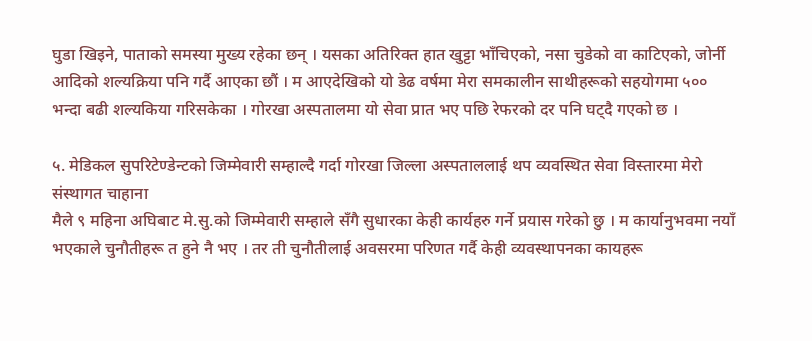घुडा खिइने, पाताको समस्या मुख्य रहेका छन् । यसका अतिरिक्त हात खुट्टा भाँचिएको, नसा चुडेको वा काटिएको, जोर्नी आदिको शल्यक्रिया पनि गर्दै आएका छौं । म आएदेखिको यो डेढ वर्षमा मेरा समकालीन साथीहरूको सहयोगमा ५०० भन्दा बढी शल्यकिया गरिसकेका । गोरखा अस्पतालमा यो सेवा प्रात भए पछि रेफरको दर पनि घट्दै गएको छ ।

५. मेडिकल सुपरिटेण्डेन्टको जिम्मेवारी सम्हाल्दै गर्दा गोरखा जिल्ला अस्पताललाई थप व्यवस्थित सेवा विस्तारमा मेरो संस्थागत चाहाना
मैले ९ महिना अघिबाट मे.सु.को जिम्मेवारी सम्हाले सँगै सुधारका केही कार्यहरु गर्ने प्रयास गरेको छु । म कार्यानुभवमा नयाँ भएकाले चुनौतीहरू त हुने नै भए । तर ती चुनौतीलाई अवसरमा परिणत गर्दै केही व्यवस्थापनका कायहरू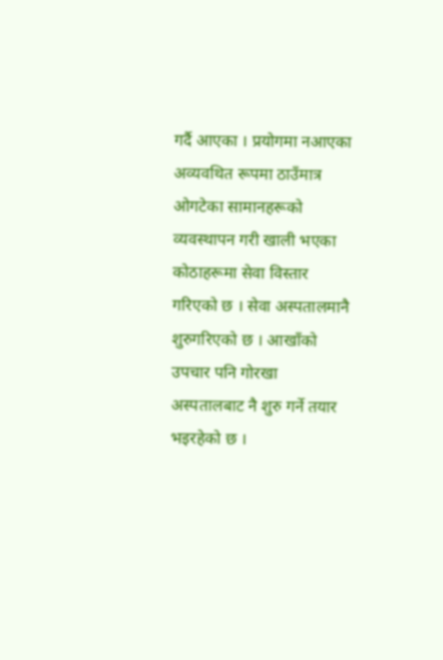गर्दै आएका । प्रयोगमा नआएका अव्यवथित रूपमा ठाउँमात्र ओगटेका सामानहरूको व्यवस्थापन गरी खाली भएका कोठाहरूमा सेवा विस्तार गरिएको छ । सेवा अस्पतालमानै शुरुगरिएको छ । आखाँको उपचार पनि गोरखा अस्पतालबाट नै शुरु गर्ने तयार भइरहेको छ ।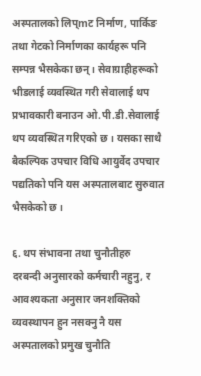अस्पतालको लिप्mट निर्माण, पार्किङ तथा गेटको निर्माणका कार्यहरू पनि सम्पन्न भैसकेका छन् । सेवाग्राहीहरूको भीडलाई व्यवस्थित गरी सेवालाई थप प्रभावकारी बनाउन ओ.पी.डी.सेवालाई थप व्यवस्थित गरिएको छ । यसका साथै बैकल्पिक उपचार विधि आयुर्वेद उपचार पद्यतिको पनि यस अस्पतालबाट सुरुवात भैसकेको छ ।

६. थप संभावना तथा चुनौतीहरु
दरबन्दी अनुसारको कर्मचारी नहुनु, र आवश्यकता अनुसार जनशक्तिको व्यवस्थापन हुन नसक्नु नै यस अस्पतालको प्रमुख चुनौति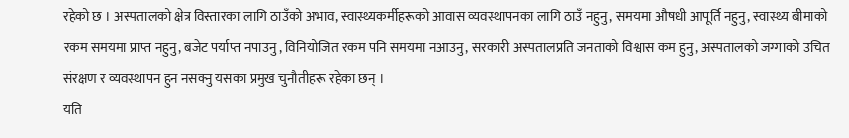रहेको छ । अस्पतालको क्षेत्र विस्तारका लागि ठाउँको अभाव, स्वास्थ्यकर्मीहरूको आवास व्यवस्थापनका लागि ठाउँ नहुनु, समयमा औषधी आपूर्ति नहुनु, स्वास्थ्य बीमाको रकम समयमा प्राप्त नहुनु, बजेट पर्याप्त नपाउनु , विनियोजित रकम पनि समयमा नआउनु, सरकारी अस्पतालप्रति जनताको विश्वास कम हुनु, अस्पतालको जग्गाको उचित संरक्षण र व्यवस्थापन हुन नसक्नु यसका प्रमुख चुनौतीहरू रहेका छन् ।
यति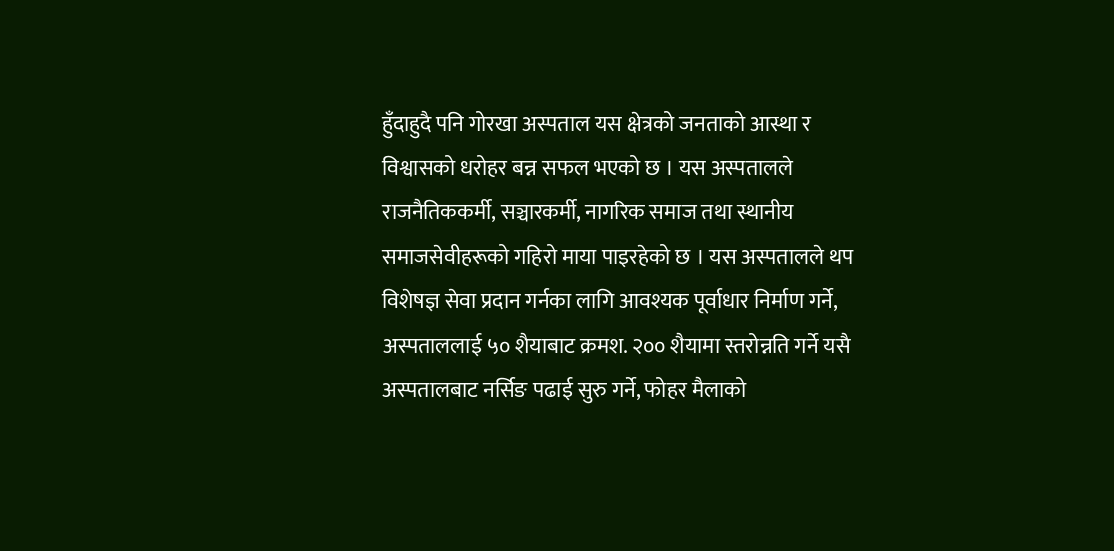हुँदाहुदै पनि गोरखा अस्पताल यस क्षेत्रको जनताको आस्था र विश्वासको धरोहर बन्न सफल भएको छ । यस अस्पतालले राजनैतिककर्मी, सञ्चारकर्मी, नागरिक समाज तथा स्थानीय समाजसेवीहरूको गहिरो माया पाइरहेको छ । यस अस्पतालले थप विशेषज्ञ सेवा प्रदान गर्नका लागि आवश्यक पूर्वाधार निर्माण गर्ने, अस्पताललाई ५० शैयाबाट क्रमश. २०० शैयामा स्तरोन्नति गर्ने यसै अस्पतालबाट नर्सिङ पढाई सुरु गर्ने, फोहर मैलाको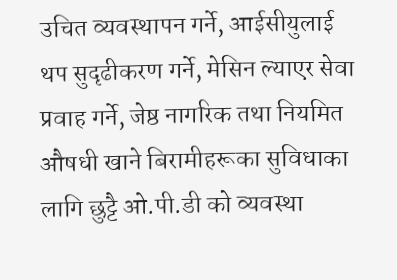उचित व्यवस्थापन गर्ने, आईसीयुलाई थप सुदृढीकरण गर्ने, मेसिन ल्याएर सेवा प्रवाह गर्ने, जेष्ठ नागरिक तथा नियमित औषधी खाने बिरामीहरूका सुविधाका लागि छुट्टै ओ.पी.डी को व्यवस्था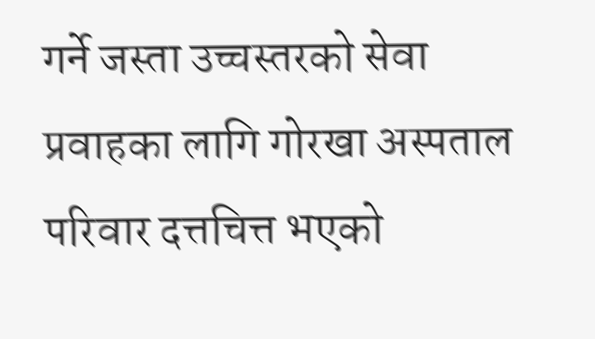गर्ने जस्ता उच्चस्तरको सेवा प्रवाहका लागि गोरखा अस्पताल परिवार दत्तचित्त भएको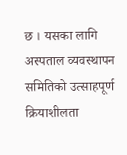छ । यसका लागि अस्पताल व्यवस्थापन समितिको उत्साहपूर्ण क्रियाशीलता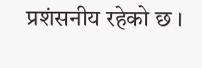प्रशंसनीय रहेको छ ।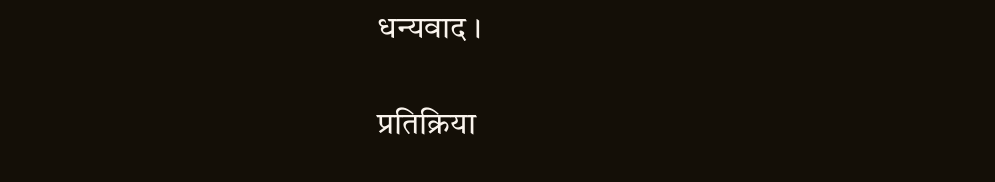धन्यवाद ।

प्रतिक्रिया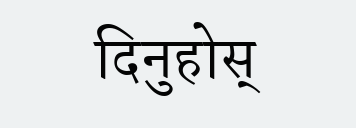दिनुहोस्